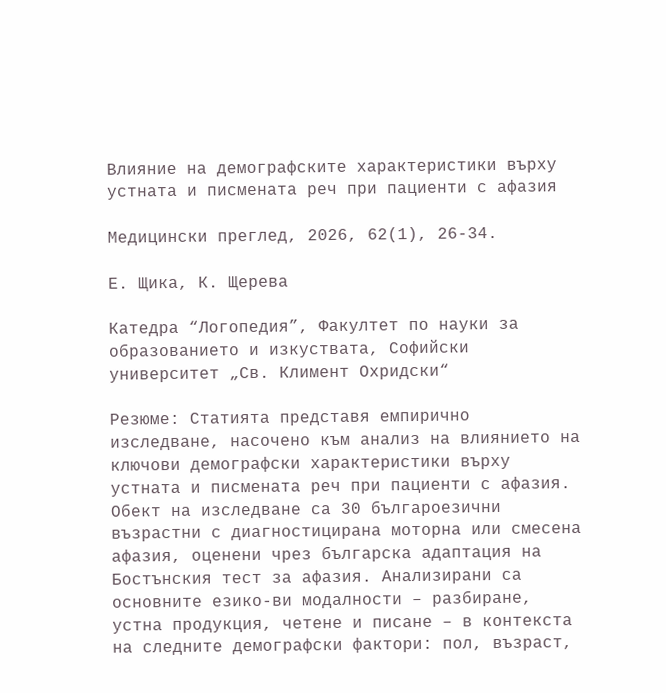Влияние на демографските характеристики върху устната и писмената реч при пациенти с афазия

Медицински преглед, 2026, 62(1), 26-34.

Е. Щика, К. Щерева

Катедра “Логопедия”, Факултет по науки за образованието и изкуствата, Софийски университет „Св. Климент Охридски“

Резюме: Статията представя емпирично изследване, насочено към анализ на влиянието на ключови демографски характеристики върху устната и писмената реч при пациенти с афазия. Обект на изследване са 30 българоезични възрастни с диагностицирана моторна или смесена афазия, оценени чрез българска адаптация на Бостънския тест за афазия. Анализирани са основните езико-ви модалности – разбиране, устна продукция, четене и писане – в контекста на следните демографски фактори: пол, възраст,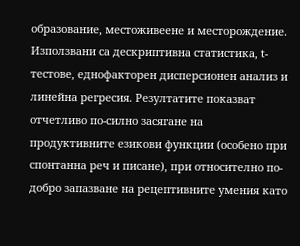образование, местоживеене и месторождение. Използвани са дескриптивна статистика, t-тестове, еднофакторен дисперсионен анализ и линейна регресия. Резултатите показват отчетливо по-силно засягане на продуктивните езикови функции (особено при спонтанна реч и писане), при относително по-добро запазване на рецептивните умения като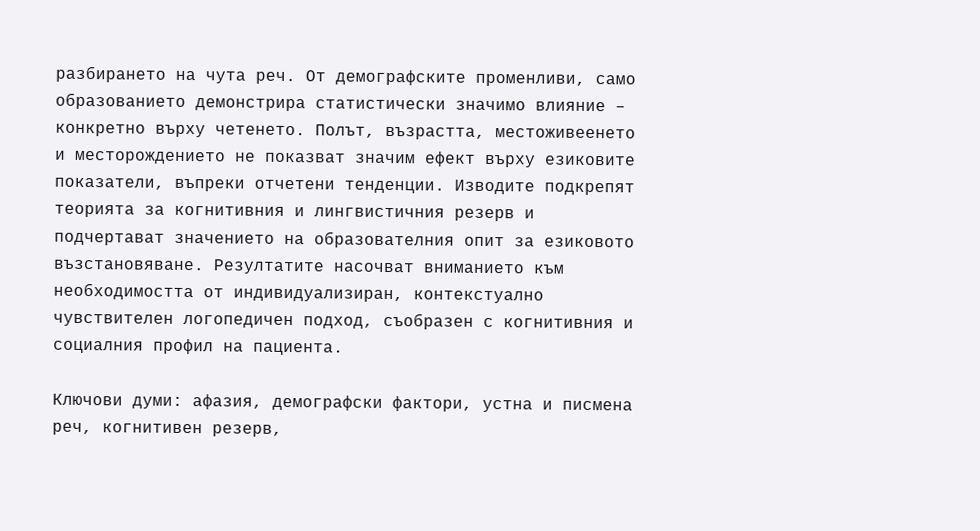разбирането на чута реч. От демографските променливи, само образованието демонстрира статистически значимо влияние – конкретно върху четенето. Полът, възрастта, местоживеенето и месторождението не показват значим ефект върху езиковите показатели, въпреки отчетени тенденции. Изводите подкрепят теорията за когнитивния и лингвистичния резерв и подчертават значението на образователния опит за езиковото възстановяване. Резултатите насочват вниманието към необходимостта от индивидуализиран, контекстуално чувствителен логопедичен подход, съобразен с когнитивния и социалния профил на пациента.

Ключови думи: афазия, демографски фактори, устна и писмена реч, когнитивен резерв,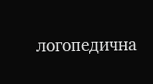логопедична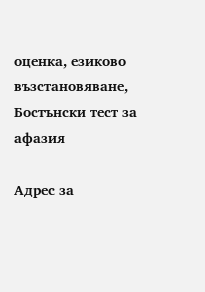оценка, езиково възстановяване, Бостънски тест за афазия

Aдрес за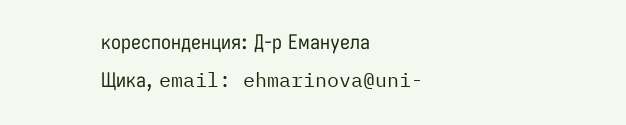кореспонденция: Д-р Емануела Щика, email: ehmarinova@uni-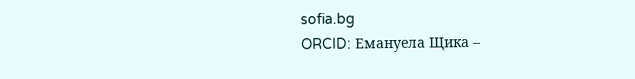sofia.bg
ORCID: Емануела Щика –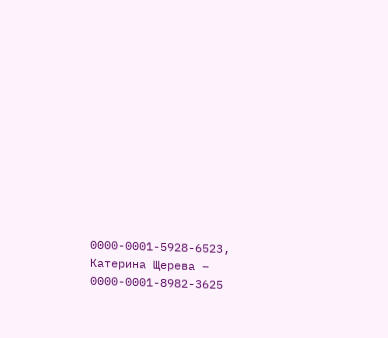0000-0001-5928-6523, Катерина Щерева – 0000-0001-8982-3625